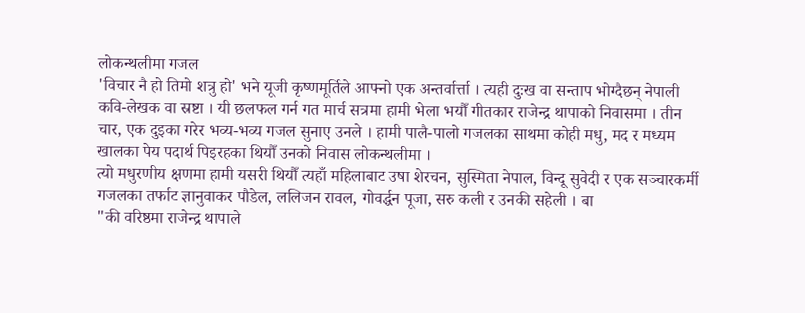लोकन्थलीमा गजल
'विचार नै हो तिमो शत्रु हो' भने यूजी कृष्णमूर्तिले आफ्नो एक अन्तर्वार्त्ता । त्यही दुःख वा सन्ताप भोग्दैछन् नेपाली कवि-लेखक वा स्रष्टा । यी छलफल गर्न गत मार्च सत्रमा हामी भेला भयौँ गीतकार राजेन्द्र थापाको निवासमा । तीन चार, एक दुइका गरेर भव्य-भव्य गजल सुनाए उनले । हामी पालै-पालो गजलका साथमा कोही मधु, मद र मध्यम खालका पेय पदार्थ पिइरहका थियौँ उनको निवास लोकन्थलीमा ।
त्यो मधुरणीय क्षणमा हामी यसरी थियौँ त्यहाँ महिलाबाट उषा शेरचन, सुस्मिता नेपाल, विन्दू सुवेदी र एक सञ्चारकर्मी गजलका तर्फाट ज्ञानुवाकर पौडेल, ललिजन रावल, गोवर्द्धन पूजा, सरु कली र उनकी सहेली । बा
"की वरिष्ठमा राजेन्द्र थापाले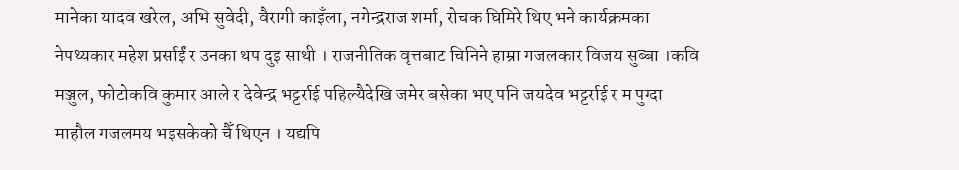मानेका यादव खरेल, अभि सुवेदी, वैरागी काइँला, नगेन्द्रराज शर्मा, रोचक घिमिरे थिए भने कार्यक्रमका नेपथ्यकार महेश प्रर्साईं र उनका थप दुइ साथी । राजनीतिक वृत्तबाट चिनिने हाम्रा गजलकार विजय सुब्बा ।कवि मञ्जुल, फोटोकवि कुमार आले र देवेन्द्र भट्टर्राई पहिल्यैदेखि जमेर बसेका भए पनि जयदेव भट्टर्राई र म पुग्दा माहौल गजलमय भइसकेको चैँ थिएन । यद्यपि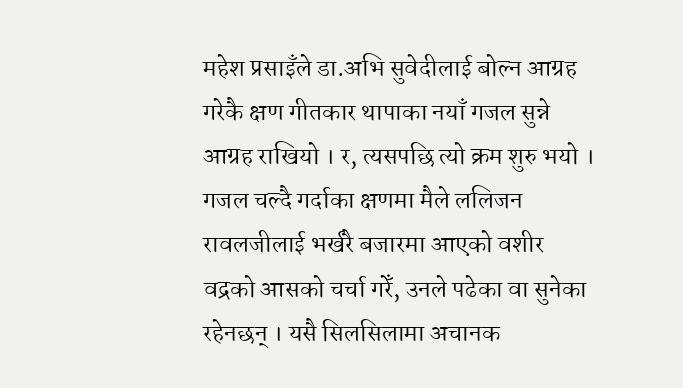महेश प्रसाइँले डा.अभि सुवेदीलाई बोल्न आग्रह गरेकै क्षण गीतकार थापाका नयाँ गजल सुन्ने आग्रह राखियो । र, त्यसपछि त्यो क्रम शुरु भयो ।
गजल चल्दै गर्दाका क्षणमा मैले ललिजन रावलजीलाई भर्खरै बजारमा आएको वशीर वद्रको आसको चर्चा गरेँ, उनले पढेका वा सुनेका रहेनछन् । यसै सिलसिलामा अचानक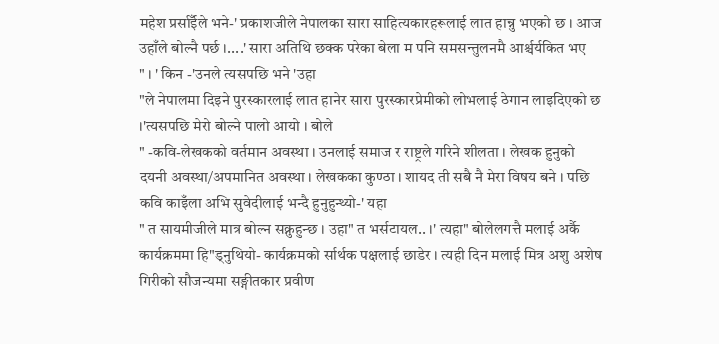महेश प्रर्साईँले भने-' प्रकाशजीले नेपालका सारा साहित्यकारहरूलाई लात हान्नु भएको छ । आज उहाँले बोल्नै पर्छ ।....' सारा अतिथि छक्क परेका बेला म पनि समसन्तुलनमै आर्श्चर्यकित भए
" । ' किन -'उनले त्यसपछि भने 'उहा
"ले नेपालमा दिइने पुरस्कारलाई लात हानेर सारा पुरस्कारप्रेमीको लोभलाई ठेगान लाइदिएको छ ।'त्यसपछि मेरो बोल्ने पालो आयो । बोले
" -कवि-लेखकको वर्तमान अवस्था । उनलाई समाज र राष्ट्रले गरिने शीलता । लेखक हुनुको दयनी अवस्था/अपमानित अवस्था । लेखकका कुण्ठा । शायद ती सबै नै मेरा विषय बने । पछि कवि काइँला अभि सुवेदीलाई भन्दै हुनुहुन्थ्यो-' यहा
" त सायमीजीले मात्र बोल्न सक्नुहुन्छ । उहा" त भर्सटायल.. ।' त्यहा" बोलेलगत्तै मलाई अर्कै कार्यक्रममा हि"ड्नुथियो- कार्यक्रमको र्सार्थक पक्षलाई छाडेर । त्यही दिन मलाई मित्र अशु अशेष गिरीको सौजन्यमा सङ्गीतकार प्रवीण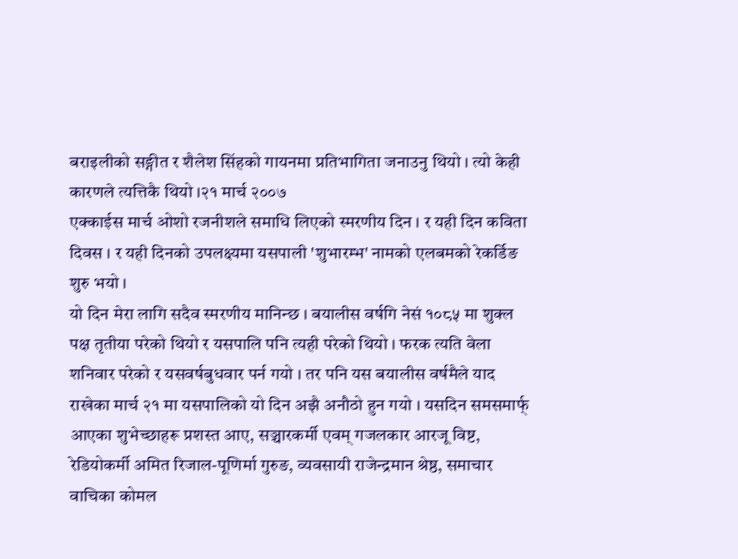बराइलीको सङ्गीत र शैलेश सिंहको गायनमा प्रतिभागिता जनाउनु थियो । त्यो केही कारणले त्यत्तिकै थियो ।२१ मार्च २००७
एक्काईस मार्च ओशो रजनीशले समाधि लिएको स्मरणीय दिन । र यही दिन कविता दिवस । र यही दिनको उपलक्ष्यमा यसपाली 'शुभारम्भ' नामको एलबमको रेकर्डिङ शुरु भयो ।
यो दिन मेरा लागि सदैव स्मरणीय मानिन्छ । बयालीस वर्षगि नेसं १०८५ मा शुक्ल पक्ष तृतीया परेको थियो र यसपालि पनि त्यही परेको थियो । फरक त्यति वेला शनिवार परेको र यसवर्षबुधवार पर्न गयो । तर पनि यस बयालीस वर्षमैले याद राखेका मार्च २१ मा यसपालिको यो दिन अझै अनौठो हुन गयो । यसदिन समसमार्फ् आएका शुभेच्छाहरू प्रशस्त आए, सञ्चारकर्मी एवम् गजलकार आरजू विष्ट, रेडियोकर्मी अमित रिजाल-पूणिर्मा गुरुङ, व्यवसायी राजेन्द्रमान श्रेष्ठ, समाचार वाचिका कोमल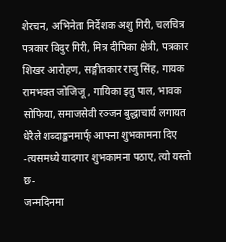शेरचन, अभिनेता निर्देशक अशु गिरी, चलचित्र पत्रकार विदुर गिरी, मित्र दीपिका क्षेत्री, पत्रकार शिखर आरोहण, सङ्गीतकार राजु सिंह, गायक रामभक्त जोजिजू , गायिका इतु पाल, भावक सोफिया, समाजसेवी रञ्जन बुद्धाचार्य लगायत धेरैले शब्दाङ्कनमार्फ् आफ्ना शुभकामना दिए -त्यसमध्ये यादगार शुभकामना पठाए, त्यो यस्तो छ-
जन्मदिनमा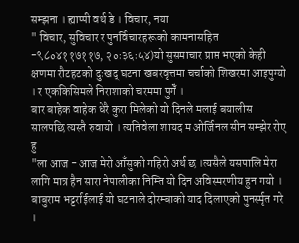सम्झना । ह्याप्पी वर्थ डे । विचार, नया
" विचार, सुविचार र पुनर्विचारहरूको कामनासहित -९८०४११७११७, २०ः३६ः५४)यो सुसमाचार प्राप्त भएको केही क्षणमा रौटहटको दुःखद् घटना खबरवृत्तमा चर्चाको शिखरमा आइपुग्यो । र एककिसिमले निराशाको चरममा पुगेँ ।
बार बाहेक वाहेक धेरै कुरा मिलेको यो दिनले मलाई बयालीस सालपछि त्यस्तै रुवायो । त्यतिवेला शायद म ओर्जिनल सीन सम्झेर रोए हु
"ला आज - आज मेरो आँसुको गहिरो अर्थ छ ।त्यसैले यसपालि मेरा लागि मात्र हैन सारा नेपालीका निम्ति यो दिन अविस्मरणीय हुन गयो । बाबुराम भट्टर्राईलाई यो घटनाले दोरम्बाको याद दिलाएको पुनर्स्मृत गरे ।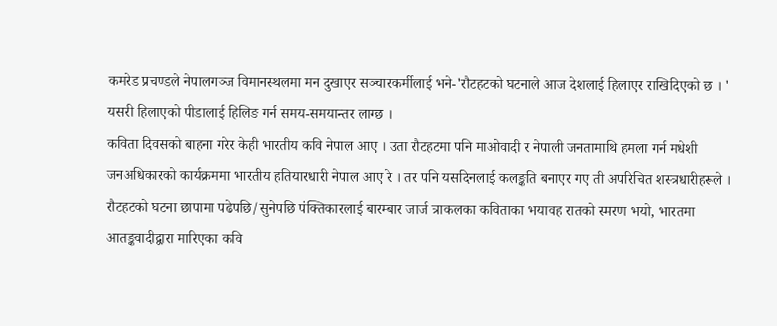कमरेड प्रचण्डले नेपालगञ्ज विमानस्थलमा मन दुखाएर सञ्चारकर्मीलाई भने-'रौटहटको घटनाले आज देशलाई हिलाएर राखिदिएको छ । '
यसरी हिलाएको पीडालाई हिलिङ गर्न समय-समयान्तर लाग्छ ।
कविता दिवसको बाहना गरेर केही भारतीय कवि नेपाल आए । उता रौटहटमा पनि माओवादी र नेपाली जनतामाथि हमला गर्न मधेशी जनअधिकारको कार्यक्रममा भारतीय हतियारधारी नेपाल आए रे । तर पनि यसदिनलाई कलङ्कति बनाएर गए ती अपरिचित शस्त्रधारीहरूले ।
रौटहटको घटना छापामा पढेपछि/सुनेपछि पंक्तिकारलाई बारम्बार जार्ज त्राकलका कविताका भयावह रातको स्मरण भयो, भारतमा आतङ्कवादीद्वारा मारिएका कवि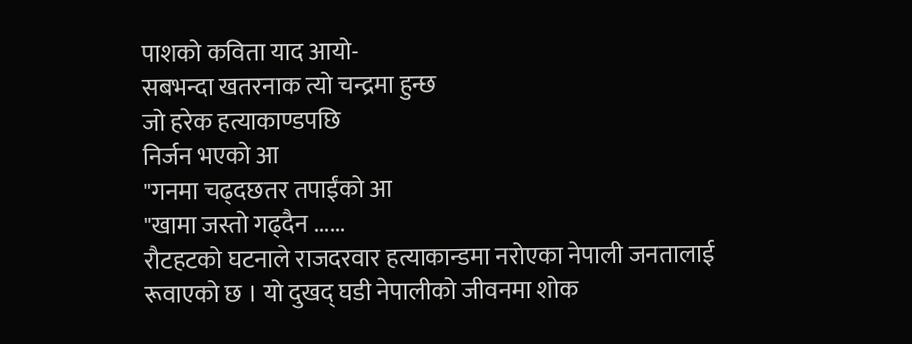पाशको कविता याद आयो-
सबभन्दा खतरनाक त्यो चन्द्रमा हुन्छ
जो हरेक हत्याकाण्डपछि
निर्जन भएको आ
"गनमा चढ्दछतर तपाईंको आ
"खामा जस्तो गढ्दैन ......
रौटहटको घटनाले राजदरवार हत्याकान्डमा नरोएका नेपाली जनतालाई रूवाएको छ । यो दुखद् घडी नेपालीको जीवनमा शोक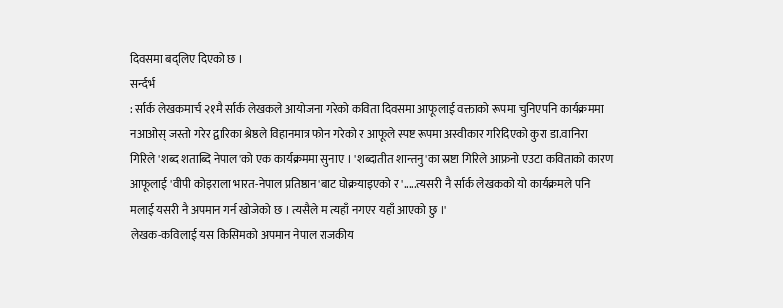दिवसमा बद्लिए दिएको छ ।
सर्न्दर्भ
: र्सार्क लेखकमार्च २१मै र्सार्क लेखकले आयोजना गरेको कविता दिवसमा आफूलाई वक्ताको रूपमा चुनिएपनि कार्यक्रममा नआओस् जस्तो गरेर द्वारिका श्रेष्ठले विहानमात्र फोन गरेको र आफूले स्पष्ट रूपमा अस्वीकार गरिदिएको कुरा डा.वानिरा गिरिले 'शब्द शताब्दि नेपाल'को एक कार्यक्रममा सुनाए । 'शब्दातीत शान्तनु'का स्रष्टा गिरिले आफ्रनो एउटा कविताको कारण आफूलाई 'वीपी कोइराला भारत-नेपाल प्रतिष्ठान'बाट घोक्रयाइएको र '.....त्यसरी नै र्सार्क लेखकको यो कार्यक्रमले पनि मलाई यसरी नै अपमान गर्न खोजेको छ । त्यसैले म त्यहाँ नगएर यहाँ आएको छु ।'
लेखक-कविलाई यस किसिमको अपमान नेपाल राजकीय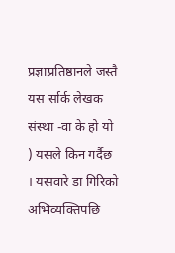प्रज्ञाप्रतिष्ठानले जस्तै यस र्सार्क लेखक संस्था -वा के हो यो ) यसले किन गर्दैछ । यसवारे डा गिरिको अभिव्यक्तिपछि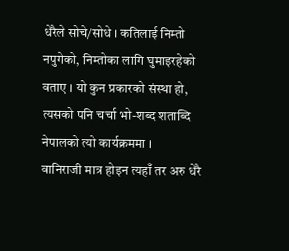धेरैले सोचे/सोधे । कतिलाई निम्तो नपुगेको, निम्तोका लागि घुमाइरहेको वताए । यो कुन प्रकारको संस्था हो, त्यसको पनि चर्चा भो-शब्द शताब्दि नेपालको त्यो कार्यक्रममा ।
वानिराजी मात्र होइन त्यहाँ तर अरु धेरै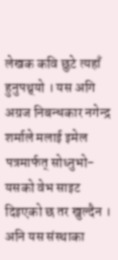लेखक कवि छुटे त्यहाँ हुनुपथ्र्यो । यस अगि अग्रज निबन्धकार नगेन्द्र शर्माले मलाई इमेल पत्रमार्फत् सोध्नुभो- यसको वेभ साइट दिइएको छ तर खुल्दैन । अनि यस संस्थाका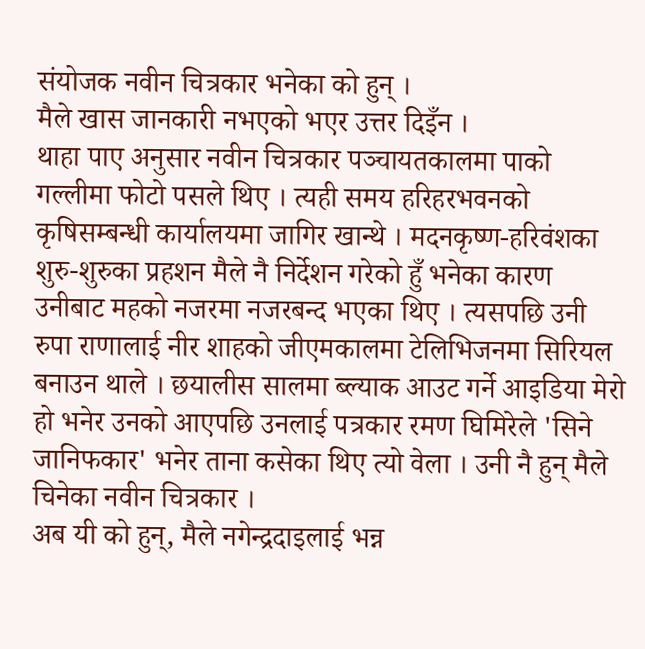संयोजक नवीन चित्रकार भनेका को हुन् ।
मैले खास जानकारी नभएको भएर उत्तर दिइँन ।
थाहा पाए अनुसार नवीन चित्रकार पञ्चायतकालमा पाको गल्लीमा फोटो पसले थिए । त्यही समय हरिहरभवनको कृषिसम्बन्धी कार्यालयमा जागिर खान्थे । मदनकृष्ण-हरिवंशका शुरु-शुरुका प्रहशन मैले नै निर्देशन गरेको हुँ भनेका कारण उनीबाट महको नजरमा नजरबन्द भएका थिए । त्यसपछि उनी रुपा राणालाई नीर शाहको जीएमकालमा टेलिभिजनमा सिरियल बनाउन थाले । छयालीस सालमा ब्ल्याक आउट गर्ने आइडिया मेरो हो भनेर उनको आएपछि उनलाई पत्रकार रमण घिमिरेले 'सिने जानिफकार' भनेर ताना कसेका थिए त्यो वेला । उनी नै हुन् मैले चिनेका नवीन चित्रकार ।
अब यी को हुन्, मैले नगेन्द्रदाइलाई भन्न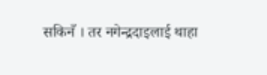सकिनँ । तर नगेन्द्रदाइलाई थाहा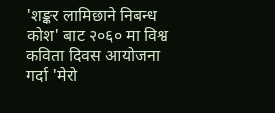'शङ्कर लामिछाने निबन्ध कोश' बाट २०६० मा विश्व कविता दिवस आयोजना गर्दा 'मेरो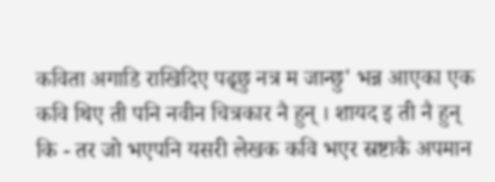कविता अगाडि राखिदिए पढ्छु नत्र म जान्छु' भन्न आएका एक कवि थिए ती पनि नवीन चित्रकार नै हुन् । शायद इ ती नै हुन् कि - तर जो भएपनि यसरी लेखक कवि भएर स्रष्टाकै अपमान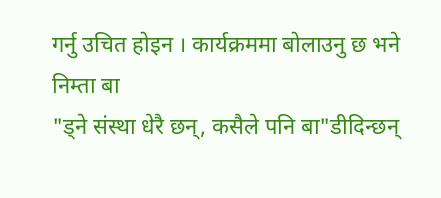गर्नु उचित होइन । कार्यक्रममा बोलाउनु छ भने निम्ता बा
"ड्ने संस्था धेरै छन्, कसैले पनि बा"डीदिन्छन्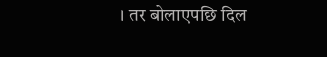। तर बोलाएपछि दिल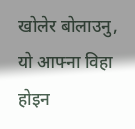खोलेर बोलाउनु, यो आफ्ना विहा होइन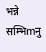भन्ने सम्भिmनु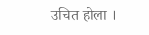उचित होला ।